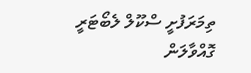ތިމަރަފުށީ ސްކޫލް ލެބޯޓަރީ ގޮއްވާލަން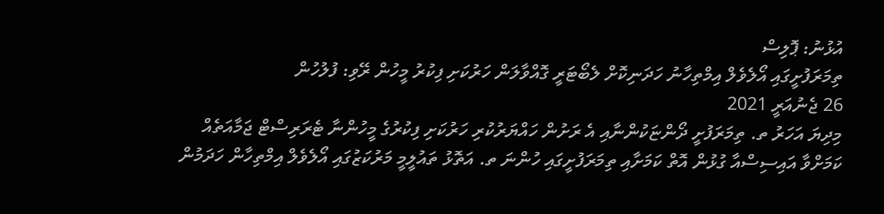އުޅުނު: ޕޮލިސް
ތިމަރަފުށީގައި އޯލެވެލް އިމްތިހާނު ހަދަނިކޮށް ލެބޯޓަރީ ގޮއްވާލަން ހަރުކަށި ފިކުރު މީހުން ރޭވި: ފުލުހުން
26 ޖެނުއަރީ 2021
މިދިޔަ އަހަރު ތ. ތިމަރަފުށީ ދޯންޏަކުންނާއި އެ ރަށުން ހައްޔަރުކުރި ހަރުކަށި ފިކުރުގެ މީހުންނާ ޓެރަރިސްޓް ޖަމާއަތެއް ކަމަށްވާ އައިސިސްއާ ގުޅުން އޮތް ކަމަށާއި ތިމަރަފުށީގައި ހުންނަ ތ. އަތޮޅު ތައުލީމީ މަރުކަޒުގައި އޯލެވެލް އިމްތިހާން ހަދަމުން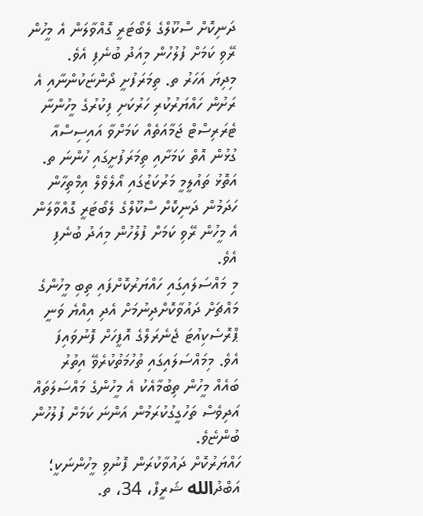ދަނިކޮށް ސްކޫލްގެ ލެބޯޓަރީ ގޮއްވާލަން އެ މީހުން ރޭވި ކަމަށް ފުލުހުން މިއަދު ބުނެފި އެވެ.
މިދިޔަ އަހަރު ތ. ތިމަރަފުށީ ދޯންޏަކުންނާއި އެ ރަށުން ހައްޔަރުކުރި ހަރުކަށި ފިކުރުގެ މީހުންނާ ޓެރަރިސްޓް ޖަމާއަތެއް ކަމަށްވާ އައިސިސްއާ ގުޅުން އޮތް ކަމަށާއި ތިމަރަފުށީގައި ހުންނަ ތ. އަތޮޅު ތައުލީމީ މަރުކަޒުގައި އޯލެވެލް އިމްތިހާން ހަދަމުން ދަނިކޮށް ސްކޫލްގެ ލެބޯޓަރީ ގޮއްވާލަން އެ މީހުން ރޭވި ކަމަށް ފުލުހުން މިއަދު ބުނެފި އެވެ.
މި މައްސަލައިގައި ހައްޔަރުކޮށްފައި ތިބި މީހުންގެ މައްޗަށް ދައުވާކޮށްދިނުމަށް އެދި އިއްޔެ ވަނީ ޕްރޮސެކިއުޓަ ޖެނެރަލްގެ އޮފީހަށް ފޮނުވައިފަ އެވެ. މިމައްސަލައިގައި ތުހުމަތުކުރެވޭ އިތުރު ބައެއް މީހުން ތިބުމާއެކު އެ މީހުންގެ މައްސަލަތައް އަދިވެސް ތަހުގީގުކުރަމުން އަންނަ ކަމަށް ފުލުހުން ބުންޏެވެ.
ހައްޔަރުކޮށް ދައުވާކުރަން ފޮނުވި މީހުންނަކީ؛
އަބްދުالله ޝަރީފް، 34، ތ.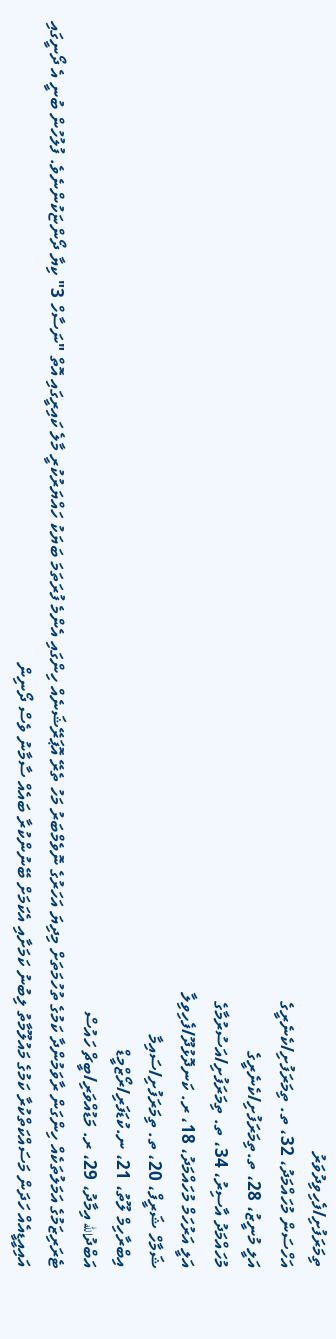ތިމަރަފުށި/ފެހިވިދުވަރު
އަހްސަން މުހައްމަދު، 32، ތ. ތިމަރަފުށި/ކެނެރީގެ
އަލީ މުނީޒު، 28، ތ.ތިމަރަފުށި/ކެނެރީގެ
މުހައްމަދު އާސިރު، 34، ތ. ތިމަރަފުށި/އަސުރުމާގެ
އަލީ އަރުހަމް މުހައްމަދު، 18، ރ. ކަނދޮޅުދޫ/ފެހިވިލާ
ޝަމާހް ޝަރީފް، 20، ތ. ތިމަރަފުށި/ސައިމާ
އިބްރާހިމް ލޫތު، 21، ނ.ކުޑަފަރި/ރޯޒްމީޑް
އަބްދުالله އިމާދު، 29، ރ. މަޑުއްވަރި/ބީޗް ހައުސް
ޓެރަރިޒަމުގެ އަމަލުތަކެއް ހިންގަން ރާވަމުންދާ ކަމުގެ ތުހުމަތަށް މިދިޔަ އަހަރުގެ ނޮވެމްބަރު މަހު ތެރޭ އޮޕަރޭޝަނެއް ހިންގައި އެންމެ ފުރަތަމަ ބަޔަކު ހައްޔަރުކުރީ މާލެ ކައިރީގައި އޮތް "ނަސާހް 3" ކިޔާ ދޯންޏަކުންނެވެ. ފުލުހުން ބުނީ އެ ދޯނީގައި އައިއީޑީއެއް ހަދަން މަސައްކަތްކުރާ ކަމުގެ މައުލޫމާތު ލިބުނު ކަމަށާއި އެކަމަށް ބޭނުންކުރާ ބައެއް ސާމާނު ވެސް ދޯނިން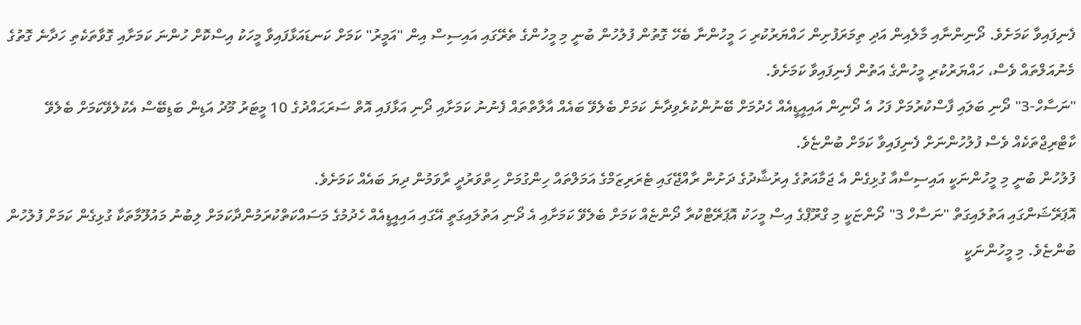ފެނިފައިވާ ކަމަށެވެ. ދޯނިންނާއި މާލެއިން އަދި ތިމަރަފުށިން ހައްޔަރުކުރި ހަ މީހުންނާ ބެހޭ ގޮތުން ފުލުހުން ބުނީ މި މީހުންގެ ތެރޭގައި އައިސިސް އިން "އަމީރު" ކަމަށް ކަނޑައަޅާފައިވާ މީހަކު އިސްކޮށް ހުންނަ ކަމަށާއި ގޮވާތަކެތި ހަދާނެ ގޮތުގެ މެނުއަލްތައް ވެސް، ހައްޔަރުކުރި މީހުންގެ އަތުން ފެނިފައިވާ ކަމަށެވެ.
"ނަސާހް-3" ދޯނި ބަލައި ފާސްކުރުމަށް ފަހު އެ ދޯނިން އައިއީޑީއެއް ހެދުމަށް ބޭނުންކުރެވިދާނެ ކަމަށް ބެލެވޭ ބައެއް އާލާތްތައް ފެނުނު ކަމަށާއި ދޯނި އަޅާފައި އޮތް ސަރަޙައްދުގެ 10 މީޓަރު މޫދު އަޑިން ބަޑިބޭސް އެކުލެވޭކަމަށް ބެލެވޭ ކާޓްރިޖްތަކެއް ވެސް ފުލުހުންނަށް ފެނިފައިވާ ކަމަށް ބުންޏެވެ.
ފުލުހުން ބުނީ މި މީހުންނަކީ އައިސިސްއާ ގުޅިގެން އެ ޖަމާއަތުގެ އިރުޝާދުގެ ދަށުން ރާއްޖޭގައި ޓެރަރިޒަމްގެ އަމަލްތައް ހިންގުމަށް ހިތްވަރުދީ ރާވަމުން ދިޔަ ބައެއް ކަމަށެވެ.
އޮޕަރޭޝަންގައި އަތުލައިގަތް "ނަސާހް 3" ދޯންޏަކީ މި ގްރޫޕްގެ އިސް މީހަކު އޮޕަރޭޓްކުރާ ދޯންޏެއް ކަމަށް ބެލެވޭ ކަމަށާއި އެ ދޯނި އަތުލައިގަތީ އޭގައި އައިއީޑީއެއް ހެދުމުގެ މަސައްކަތްކުރަމުންދާކަމަށް ލިބުނު މައުލޫމާތަކާ ގުޅިގެން ކަމަށް ފުލުހުން ބުންޏެވެ. މި މީހުންނަކީ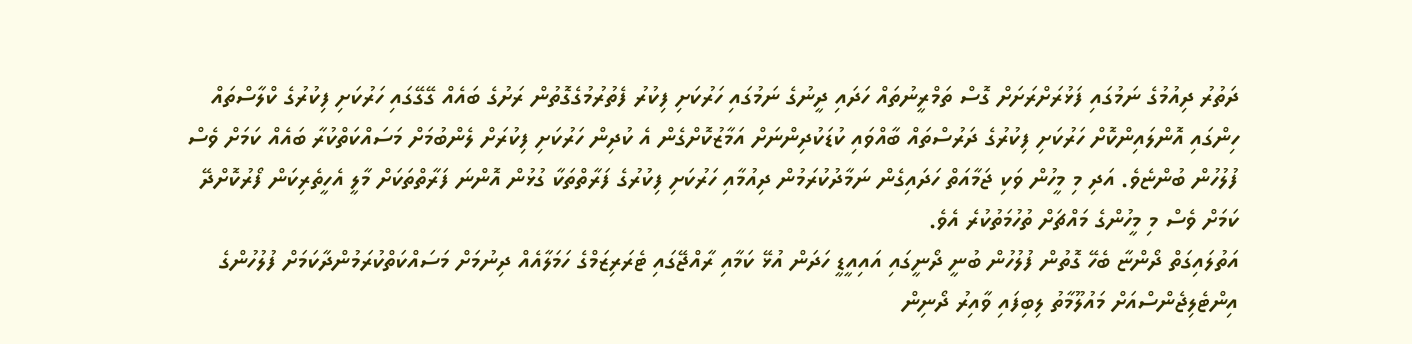ދަތުރު ދިއުމުގެ ނަމުގައި ފަޅުރަށްރަށަށް ގޮސް ތަމްރީނުތައް ހަދައި ދީނުގެ ނަމުގައި ހަރުކަށި ފިކުރު ފެތުރުމުގެގޮތުން ރަށުގެ ބައެއް ގޭގޭގައި ހަރުކަށި ފިކުރުގެ ކްލާސްތައް ހިންގައި އޮންލައިންކޮށް ހަރުކަށި ފިކުރުގެ ދަރުސްތައް ބާއްވައި ކުޑަކުދިންނަށް އަމާޒުކޮށްގެން އެ ކުދިން ހަރުކަށި ފިކުރަށް ލެންބުމަށް މަސައްކަތްކުރާ ބައެއް ކަމަށް ވެސް ފުލުހުން ބުންޏެވެ. އަދި މި މީހުން ވަކި ޖަމާއަތް ހަދައިގެން ނަމާދުކުރަމުން ދިއުމާއި ހަރުކަށި ފިކުރުގެ ފަރާތްތަކާ ގުޅުން އޮންނަ ފަރާތްތަކަށް މާލީ އެހީތެރިކަން ފޯރުކޮށްދޭ ކަމަށް ވެސް މި މީހުންގެ މައްޗަށް ތުހުމަތުކުރެ އެވެ.
އަތުލައިގަތް ދޯންޏާ ބެހޭ ގޮތުން ފުލުހުން ބުނީ ދޯނީގައި އައިއީޑީ ހަދަން އުޅޭ ކަމާއި ރާއްޖޭގައި ޓެރަރިޒަމްގެ ހަމަލާއެއް ދިނުމަށް މަސައްކަތްކުރަމުންދާކަމަށް ފުލުހުންގެ އިންޓެލިޖެންސްއަށް މައުލޫމާތު ލިބިފައި ވާއިރު ދޯނިން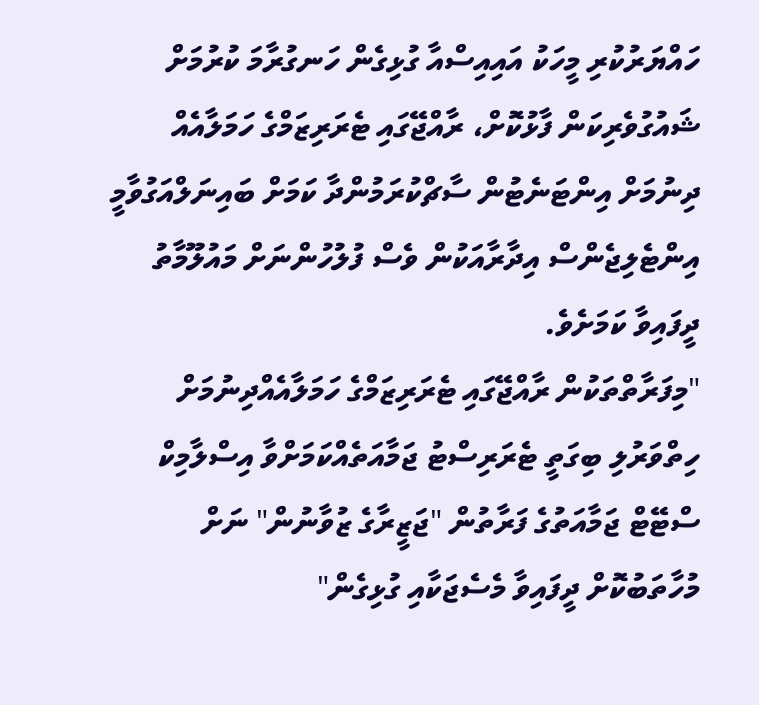ހައްޔަރުކުރި މީހަކު އައިއިސްއާ ގުޅިގެން ހަނގުރާމަ ކުރުމަށް ޝައުގުވެރިކަން ފާޅުކޮށް، ރާއްޖޭގައި ޓެރަރިޒަމްގެ ހަމަލާއެއް ދިނުމަށް އިންޓަނެޓުން ސާޗްކުރަމުންދާ ކަމަށް ބައިނަލްއަގުވާމީ އިންޓެލިޖެންސް އިދާރާއަކުން ވެސް ފުލުހުންނަށް މައުލޫމާތު ދީފައިވާ ކަމަށެވެ.
"މިފަރާތްތަކުން ރާއްޖޭގައި ޓެރަރިޒަމްގެ ހަމަލާއެއްދިނުމަށް ހިތްވަރުލި ބިގަތީ ޓެރަރިސްޓު ޖަމާއަތެއްކަމަށްވާ އިސްލާމިކް ސްޓޭޓް ޖަމާއަތުގެ ފަރާތުން "ޖަޒީރާގެ ޒުވާނުން" ނަށް މުހާތަބުކޮށް ދީފައިވާ މެސެޖަކާއި ގުޅިގެން"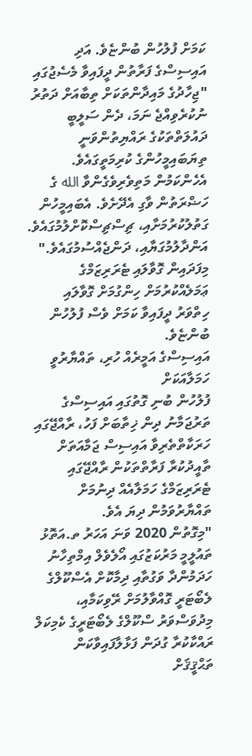ކަމަށް ފުލުހުން ބުންޏެވެ. އަދި އައިސިސްގެ ފަރާތުން ދީފައިވާ މެސެޖުގައި "ޖިހާދުގެ މައިދާންތަކަށް ތިބާއަށް ދަތުރު ނުކުރެވިއްޖެ ނަމަ، ދެން ސަލީބީ ދައުލަތްތަކުގެ ރައްޔިތުންވަނީ ތިޔަބައިމީހުންގެ ކުރިމަތީގައެވެ. އެހެންކަމުން މަތިވެރިވެގެންވާ الله ގެ ހަޟްރަތުން ވާގި އެދޭށެވެ. އެބައިމީހުން ގަތުލުކުރުމަށާއި، ޗިސްޗިސްކޮށްލުމުގައެވެ. އަންދާލުމުގަޔާއި، ދަންޖެއްސުމުގައެވެ." މިފަދައިން ގޮވާލައި ޓެރަރިޒަމްގެ ޢަމަލެއްކުރުމަށް ހިންގުމަށް ގޮވާލައި ހިތްވަރު ދީފައިވާ ކަމަށް ވެސް ފުލުހުން ބުންޏެވެ.
އައިސިސްގެ އަމީރެއް ހުރި، ތައްޔާރުވީ ހަމަލާއަކަށް
ފުލުހުން ބުނި ގޮތުގައި އައިސިސްގެ ތަރުޖަމާނު ދިން ޚިތާބަށް ފަހު، ރާއްޖޭގައި ހަރަކާތްތެރިވާ އައިސިސް ޖަމާއަތަށް ތާއީދުކުރާ ފަރާތްތަކުން ރާއްޖޭގައި ޓެރަރިޒަމްގެ ހަމަލާއެއް ދިނުމަށް ތައްޔާރުވަމުން ދިޔަ އެވެ.
"މިގޮތުން 2020 ވަނަ އަހަރު ތ.އަތޮޅު ތައުލީމީ މަރުކަޒުގައި އޯލެވެލް އިމްތިހާނު ހަދަމުންދާ ވަގުތާއި ދިމާކޮށް އެސްކޫލްގެ ލެބޯޓަރީ ގޮއްވާލުމަށް ރޭވިކަމާއި، މިދުވަސްވަރު ސްކޫލްގެ ލެބޯޓަރީގެ ކެމިކަލް ރައްކާކުރާ ގުދަން ފަޅާލާފައިވާކަން ތަޙްޤީޤަށް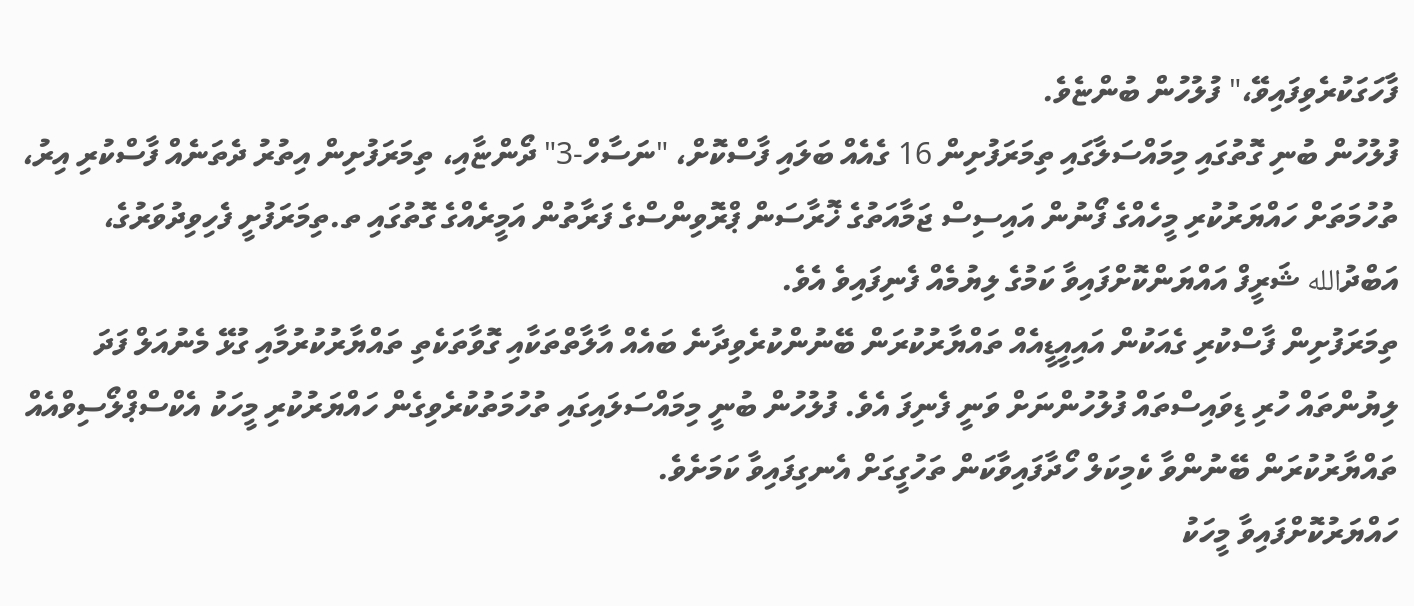ފާހަގަކުރެވިފައިވޭ،" ފުލުހުން ބުންޏެވެ.
ފުލުހުން ބުނި ގޮތުގައި މިމައްސަލާގައި ތިމަރަފުށިން 16 ގެއެއް ބަލައި ފާސްކޮށް، "ނަސާހް-3" ދޯންޏާއި، ތިމަރަފުށިން އިތުރު ދެތަނެއް ފާސްކުރި އިރު، ތުހުމަތަށް ހައްޔަރުކުރި މީހެއްގެ ފޯނުން އައިސިސް ޖަމާއަތުގެ ޚޮރާސަން ޕްރޮވިންސްގެ ފަރާތުން އަމީރެއްގެ ގޮތުގައި ތ.ތިމަރަފުށީ ފެހިވިދުވަރުގެ، އަބްދުالله ޝަރީފް އައްޔަންކޮށްފައިވާ ކަމުގެ ލިޔުމެއް ފެނިފައިވެ އެވެ.
ތިމަރަފުށިން ފާސްކުރި ގެއަކުން އައިއީޑީއެއް ތައްޔާރުކުރަން ބޭނުންކުރެވިދާނެ ބައެއް އާލާތްތަކާއި ގޮވާތަކެތި ތައްޔާރުކުރުމާއި ގުޅޭ މެނުއަލް ފަދަ ލިޔުންތައް ހުރި ޑިވައިސްތައް ފުލުހުންނަށް ވަނީ ފެނިފަ އެވެ. ފުލުހުން ބުނީ މިމައްސަލައިގައި ތުހުމަތުކުރެވިގެން ހައްޔަރުކުރި މީހަކު އެކްސްޕްލޯސިވްއެއް ތައްޔާރުކުރަން ބޭނުންވާ ކެމިކަލް ހޯދާފައިވާކަން ތަހުގީގަށް އެނގިފައިވާ ކަމަށެވެ.
ހައްޔަރުކޮށްފައިވާ މީހަކު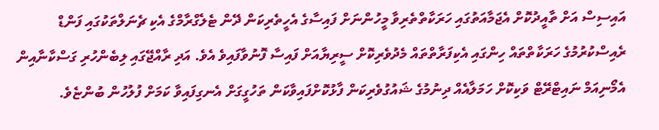އައިސިސް އަށް ތާއީދުކޮށް އެޖަމާއަތުގައި ހަރަކާތްތެރިވާ މީހުންނަށް ފައިސާގެ އެހީތެރިކަން ދޭން ޓެލެގްރާމްގެ އެކި ޗެނަލްތަކުގައި ފަންޑް ރެއިސްކުރުމުގެ ހަރަކާތްތައް ހިންގައި އެކިފަރާތްތައް މެދުވެރިކޮށް ސީރިޔާއަށް ފައިސާ ފޮނުވާފައިވެ އެވެ. އަދި ރާއްޖޭގައި ލިބެންހުރި ގަސްކާނާއިން އެމޯނިއަމް ނައިޓްރޭޓް ވަކިކޮށް ހަމަލާއެއް ދިނުމުގެ ޝައުގުވެރިކަން ފާޅުކޮށްފައިވާކަން ތަހުގީގަށް އެނގިފައިވާ ކަމަށް ފުލުހުން ބުންޏެވެ.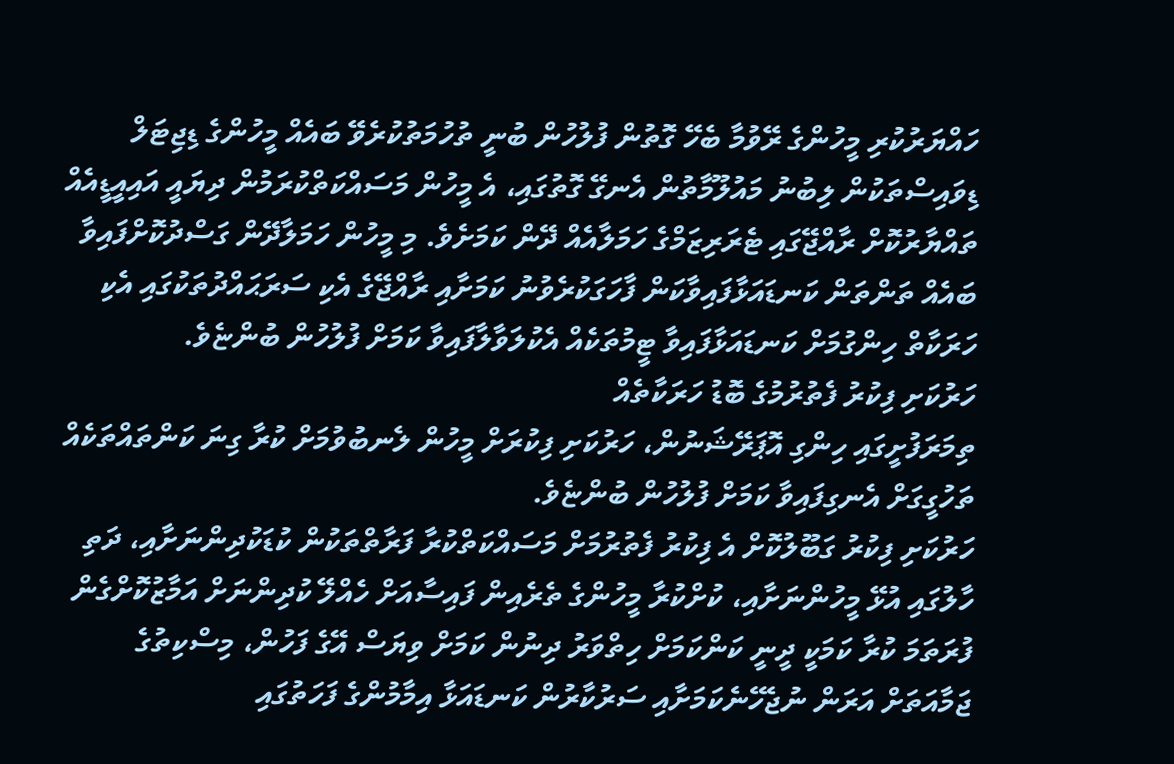ހައްޔަރުކުރި މީހުންގެ ރޭވުމާ ބެހޭ ގޮތުން ފުލުހުން ބުނީ ތުހުމަތުކުރެވޭ ބައެއް މީހުންގެ ޑިޖިޓަލް ޑިވައިސްތަކުން ލިބުނު މައުލޫމާތުން އެނގޭ ގޮތުގައި، އެ މީހުން މަސައްކަތްކުރަމުން ދިޔައީ އައިއީޑީއެއް ތައްޔާރުކޮށް ރާއްޖޭގައި ޓެރަރިޒަމްގެ ހަމަލާއެއް ދޭން ކަމަށެވެ. މި މީހުން ހަމަލާދޭން ގަސްދުކޮށްފައިވާ ބައެއް ތަންތަން ކަނޑައަޅާފައިވާކަން ފާހަގަކުރެވުނު ކަމަށާއި ރާއްޖޭގެ އެކި ސަރަޙައްދުތަކުގައި އެކި ހަރަކާތް ހިންގުމަށް ކަނޑައަޅާފައިވާ ޓީމުތަކެއް އެކުލަވާލާފައިވާ ކަމަށް ފުލުހުން ބުންޏެވެ.
ހަރުކަށި ފިކުރު ފެތުރުމުގެ ބޮޑު ހަރަކާތެއް
ތިމަރަފުށީގައި ހިންގި އޮޕަރޭޝަނުން، ހަރުކަށި ފިކުރަށް މީހުން ލެނބުވުމަށް ކުރާ ގިނަ ކަންތައްތަކެއް ތަހުގީގަށް އެނގިފައިވާ ކަމަށް ފުލުހުން ބުންޏެވެ.
ހަރުކަށި ފިކުރު ގަބޫލުކޮށް އެ ފިކުރު ފެތުރުމަށް މަސައްކަތްކުރާ ފަރާތްތަކުން ކުޑަކުދިންނަށާއި، ދަތި ހާލުގައި އުޅޭ މީހުންނަށާއި، ކުށްކުރާ މީހުންގެ ތެރެއިން ފައިސާއަށް ހެއްލޭ ކުދިންނަށް އަމާޒުކޮށްގެން ފުރަތަމަ ކުރާ ކަމަކީ ދީނީ ކަންކަމަށް ހިތްވަރު ދިނުން ކަމަށް ވިޔަސް އޭގެ ފަހުން، މިސްކިތުގެ ޖަމާއަތަށް އަރަން ނުޖެހޭނެކަމަށާއި ސަރުކާރުން ކަނޑައަޅާ އިމާމުންގެ ފަހަތުގައި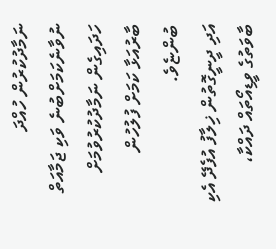ނަމާދުކުރުން ހުއްދަ ނުވާނެކަމަށްބުނެ ވަކި ޖަމާއަތް ހަދައިގެން ނަމާދުކުރުވުމަށް ބާރުއަޅާ ކަމަށް ފުލުހުން ބުންޏެވެ.
އަދި ދީނީގޮތުން ޚިލާފު އުފެދޭ އެކި ބާވަތުގެ ވީޑިއޯތައް ދައްކާ،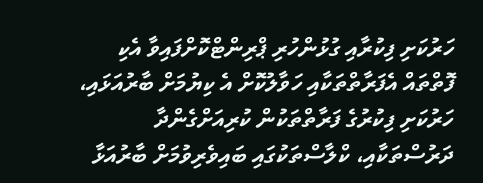ހަރުކަށި ފިކުރާއި ގުޅުންހުރި ޕްރިންޓްކޮށްފައިވާ އެކި ފޮތްތައް އެފަރާތްތަކާއި ހަވާލުކޮށް އެ ކިޔުމަށް ބާރުއަޅައި، ހަރުކަށި ފިކުރުގެ ފަރާތްތަކުން ކުރިއަށްގެންދާ ދަރުސްތަކާއި، ކްލާސްތަކުގައި ބައިވެރިވުމަށް ބާރުއަޅާ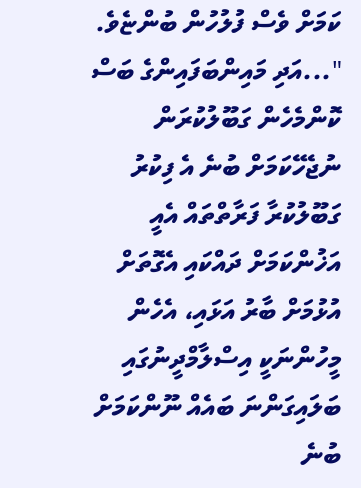ކަމަށް ވެސް ފުލުހުން ބުންޏެވެ.
"...އަދި މައިންބަފައިންގެ ބަސް ކޮންމެހެން ގަބޫލުކުރަން ނުޖެހޭކަމަށް ބުނެ އެ ފިކުރު ގަބޫލުކުރާ ފަރާތްތައް އެއީ އަޚުންކަމަށް ދައްކައި އެގޮތަށް އުޅުމަށް ބާރު އަޅައި، އެހެން މީހުންނަކީ އިސްލާމްދީނުގައި ބަލައިގަންނަ ބައެއް ނޫންކަމަށް ބުނެ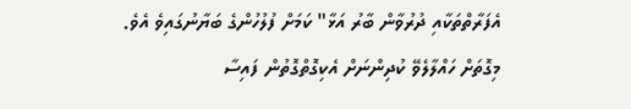އެފަރާތްތަކާއި ދުރުވާން ބާރު އަޅާ" ކަމަށް ފުލުހުންގެ ބަޔާނުގައިވެ އެވެ.
މިގޮތަށް ހައްލާލެވޭ ކުދިންނަށް އެކިގޮތްގޮތުން ފައިސާ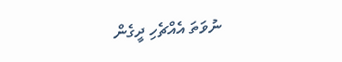ނުވަތަ އެއްޗެހި ދީގެން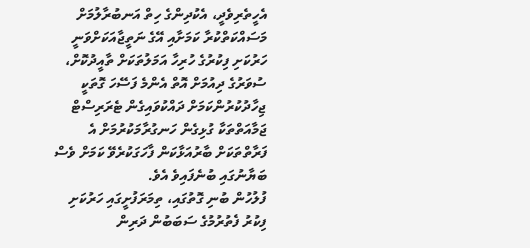އެހީތެރިވެދީ، އެކުދިންގެ ހިތް އަނބުރާލުމަށް މަސައްކަތްކުރާ ކަމަށާއި އޭގެ ނަތީޖާއަކަށްވަނީ ހަރުކަށި ފިކުރުގެ ހުރިހާ އަމަލުތަކަށް ތާއީދުކޮށް، ސުވަރުގެ ދިއުމަށް އޮތް އެންމެ ފަސޭހަ ގޮތަކީ ޖިހާދުކުރުންކަމަށް ދައްކުވައިގެން ޓެރަރިސްޓް ޖަމާއަތްތަކާ ގުޅިގެން ހަނގުރާމަކުރުމަށް އެ ފަރާތްތަކަށް ބާރުއަޅާކަން ފާހަގަކުރެވޭ ކަމަށް ވެސް ބަޔާނުގައި ބުނެފައިވެ އެވެ.
ފުލުހުން ބުނި ގޮތުގައި، ތިމަރަފުށީގައި ހަރުކަށި ފިކުރު ފެތުރުމުގެ ސަބަބުން ދަރިން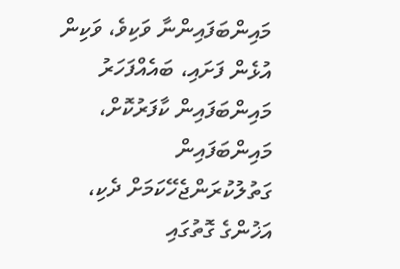މައިންބަފައިންނާ ވަކިވެ، ވަކިން އުޅެން ފަށައި، ބައެއްފަހަރު މައިންބަފައިން ކާފަރުކޮށް، މައިންބަފައިން ގަތުލުކުރަންޖެހޭކަމަށް ދެކި، އަޚުންގެ ގޮތުގައި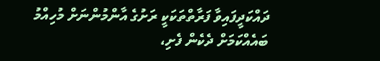ދައްކަދީފައިވާ ފަރާތްތަކަކީ ރަށުގެ އާންމުންނަށް މުހިއްމު ބައެއްކަމަށް ދެކެން ފެށި،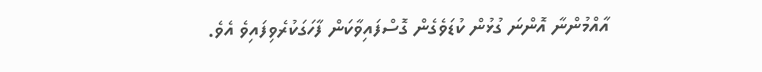އާއްމުންނާ އޮންނަ ގުޅުން ކުޑަވެގެން ގޮސްފައިވާކަން ފާހަގަކުރެވިފައިވެ އެވެ.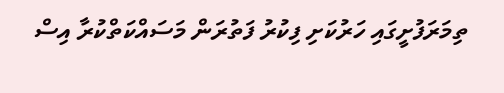ތިމަރަފުށީގައި ހަރުކަށި ފިކުރު ފަތުރަން މަސައްކަތްކުރާ އިސް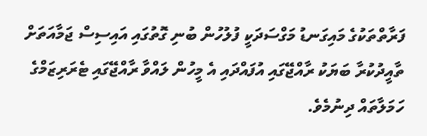ފަރާތްތަކުގެ މައިގަނޑު މަގްސަދަކީ ފުލުހުން ބުނި ގޮތުގައި އައިސިސް ޖަމާއަތަށް ތާއީދުކުރާ ބަޔަކު ރާއްޖޭގައި އުފައްދައި އެ މީހުން ލައްވާ ރާއްޖޭގައި ޓެރަރިޒަމްގެ ހަމަލާތައް ދިނުމެވެ.